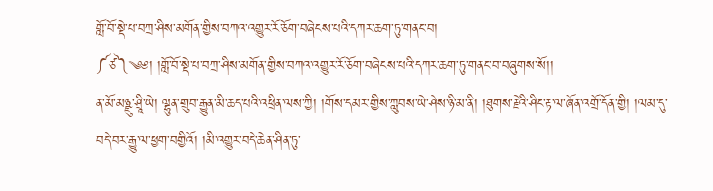གློ་བོ་སྡེ་པ་བཀྲ་ཤིས་མགོན་གྱིས་བཀའ་འགྱུར་རོ་ཅོག་བཞེངས་པའི་དཀར་ཆག་ཏུ་གནང་བ།
༼ཙ༽༄༅། །གློ་བོ་སྡེ་པ་བཀྲ་ཤིས་མགོན་གྱིས་བཀའ་འགྱུར་རོ་ཅོག་བཞེངས་པའི་དཀར་ཆག་ཏུ་གནང་བ་བཞུགས་སོ།།
ན་མོ་མཉྫུ་ཤྲཱི་ཡེ། ལྷུན་གྲུབ་རྒྱུན་མི་ཆད་པའི་འཕྲིན་ལས་ཀྱི། །གོས་དམར་གྱིས་ཀླུབས་ཡེ་ཤེས་ཉི་མ་ནི། །ཐུགས་རྗེའི་ཤིང་རྟ་ལ་ཞོན་འགྲོ་དོན་གྱི། །ལམ་དུ་བདེ་བར་རྒྱུ་ལ་ཕྱག་བགྱིའོ། །མི་འགྱུར་བདེ་ཆེན་ཤིན་ཏུ་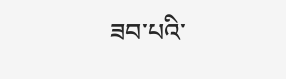ཟབ་པའི་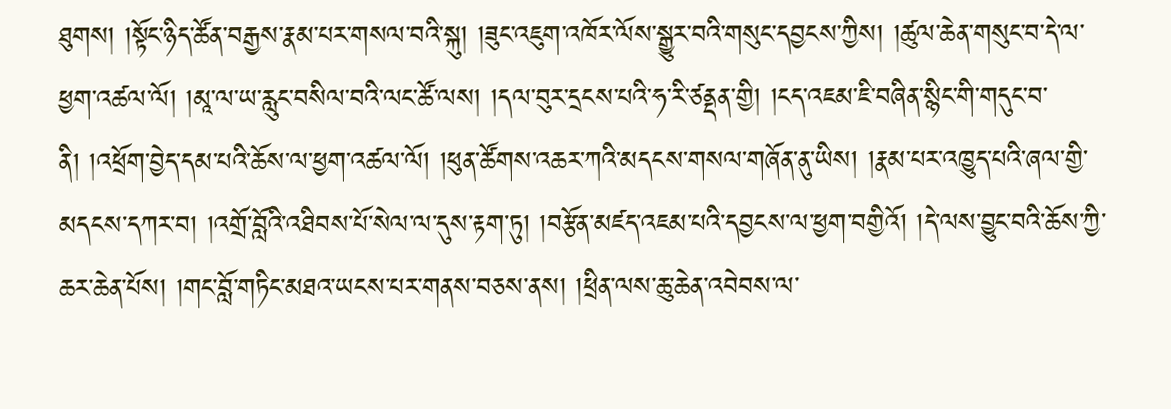ཐུགས། །སྟོང་ཉིད་ཚོན་བརྒྱས་རྣམ་པར་གསལ་བའི་སྐུ། །ཟུང་འཇུག་འཁོར་ལོས་སྒྱུར་བའི་གསུང་དབྱངས་ཀྱིས། །ཚུལ་ཆེན་གསུང་བ་དེ་ལ་ཕྱག་འཚལ་ལོ། །མཱ་ལ་ཡ་རླུང་བསིལ་བའི་ལང་ཚོ་ལས། །དལ་བུར་དྲངས་པའི་ཧ་རི་ཙནྡན་གྱི། །ངད་འཇམ་ཇི་བཞིན་སྙིང་གི་གདུང་བ་ནི། །འཕྲོག་བྱེད་དམ་པའི་ཆོས་ལ་ཕྱག་འཚལ་ལོ། །ཕུན་ཚོགས་འཆར་ཀའི་མདངས་གསལ་གཞོན་ནུ་ཡིས། །རྣམ་པར་འཁྱུད་པའི་ཞལ་གྱི་མདངས་དཀར་བ། །འགྲོ་བློའི་འཐིབས་པོ་སེལ་ལ་དུས་རྟག་ཏུ། །བརྩོན་མཛད་འཇམ་པའི་དབྱངས་ལ་ཕྱག་བགྱིའོ། །དེ་ལས་བྱུང་བའི་ཆོས་ཀྱི་ཆར་ཆེན་པོས། །གང་བློ་གཏིང་མཐའ་ཡངས་པར་གནས་བཅས་ནས། །ཕྲིན་ལས་ཆུ་ཆེན་འབེབས་ལ་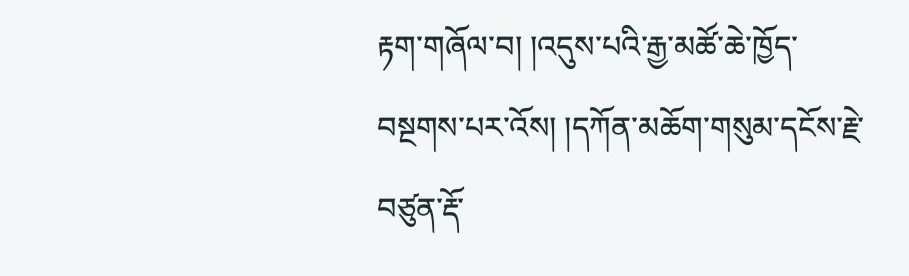རྟག་གཞོལ་བ། །འདུས་པའི་རྒྱ་མཚོ་ཆེ་ཁྱོད་བསྔགས་པར་འོས། །དཀོན་མཆོག་གསུམ་དངོས་རྗེ་བཙུན་རྡོ་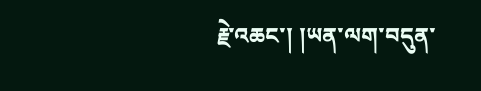རྗེ་འཆང་། །ཡན་ལག་བདུན་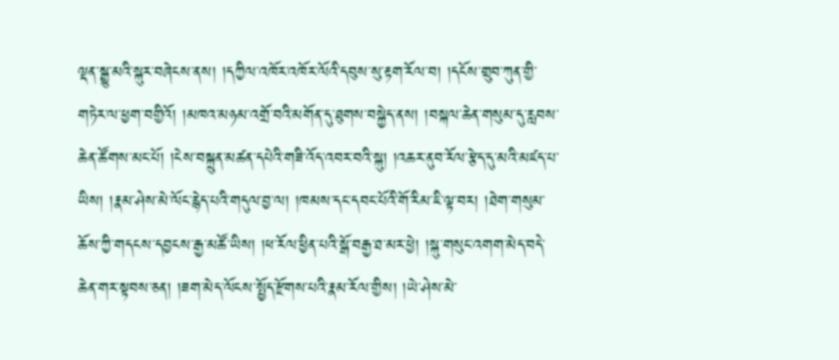ལྡན་སྒྱུ་མའི་སྐུར་བཞེངས་ནས། །དཀྱིལ་འཁོར་འཁོར་ལོའི་དབུས་སུ་རྟག་རོལ་བ། །དངོས་གྲུབ་ཀུན་གྱི་གཏེར་ལ་ཕྱག་བགྱིའོ། །མཁའ་མཉམ་འགྲོ་བའི་མགོན་དུ་ཐུགས་བསྐྱེད་ནས། །བསྐལ་ཆེན་གསུམ་དུ་རླབས་ཆེན་ཚོགས་མང་པོ། །ངེས་བསྐྲུན་མཚན་དཔེའི་གཟི་འོད་འབར་བའི་སྐུ། །འཆར་ནུབ་རོལ་རྩེད་དུ་མའི་མཛད་པ་ཡིས། །རྣམ་ཤེས་མེ་ལོང་རྙེད་པའི་གདུལ་བྱ་ལ། །ཁམས་དང་དབང་པོའི་གོ་རིམ་ཇི་ལྟ་བར། །ཐེག་གསུམ་ཆོས་ཀྱི་གདངས་དབྱངས་རྒྱ་མཚོ་ཡིས། །ཕ་རོལ་ཕྱིན་པའི་སྒོ་བརྒྱ་ཐ་མར་ཕྱེ། །སྐུ་གསུང་འགག་མེད་བདེ་ཆེན་གར་སྟབས་ཅན། །ཟག་མེད་ལོངས་སྤྱོད་རྫོགས་པའི་རྣམ་རོལ་གྱིས། །ཡེ་ཤེས་མེ་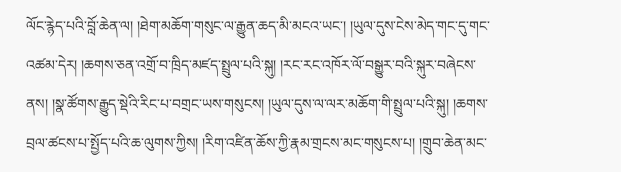ལོང་རྙེད་པའི་བློ་ཆེན་ལ། །ཐེག་མཆོག་གསུང་ལ་རྒྱུན་ཆད་མི་མངའ་ཡང་། །ཡུལ་དུས་ངེས་མེད་གང་དུ་གང་འཚམ་དེར། །ཆགས་ཅན་འགྲོ་བ་ཁྲིད་མཛད་སྤྲུལ་པའི་སྐུ། །རང་རང་འཁོར་ལོ་བསྒྱུར་བའི་སྐུར་བཞེངས་ནས། །སྣ་ཚོགས་རྒྱུད་སྡེའི་རིང་པ་བགྲང་ཡས་གསུངས། །ཡུལ་དུས་ལ་ལར་མཆོག་གི་སྤྲུལ་པའི་སྐུ། །ཆགས་བྲལ་ཚངས་པ་སྤྱོད་པའི་ཆ་ལུགས་ཀྱིས། །རིག་འཛིན་ཆོས་ཀྱི་རྣམ་གྲངས་མང་གསུངས་པ། །གྲུབ་ཆེན་མང་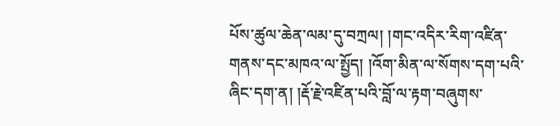པོས་ཚུལ་ཆེན་ལམ་དུ་བཀྲལ། །གང་འདིར་རིག་འཛིན་གནས་དང་མཁའ་ལ་སྤྱོད། །འོག་མིན་ལ་སོགས་དག་པའི་ཞིང་དག་ན། །རྡོ་རྗེ་འཛིན་པའི་བློ་ལ་རྟག་བཞུགས་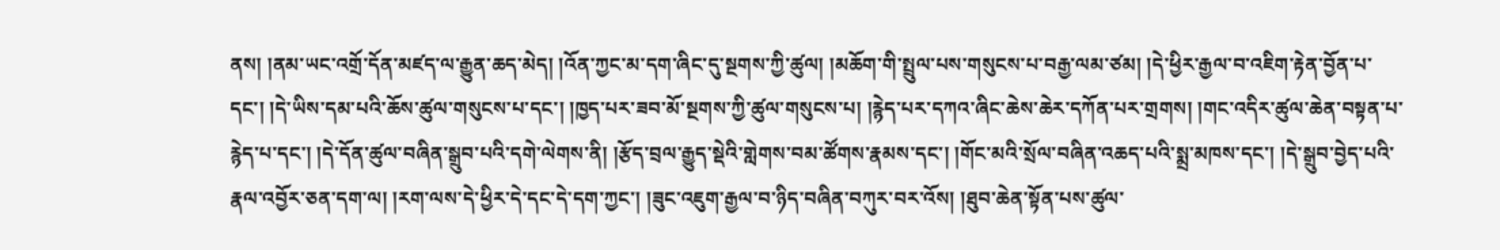ནས། །ནམ་ཡང་འགྲོ་དོན་མཛད་ལ་རྒྱུན་ཆད་མེད། །འོན་ཀྱང་མ་དག་ཞིང་དུ་སྔགས་ཀྱི་ཚུལ། །མཆོག་གི་སྤྲུལ་པས་གསུངས་པ་བརྒྱ་ལམ་ཙམ། །དེ་ཕྱིར་རྒྱལ་བ་འཇིག་རྟེན་བྱོན་པ་དང་། །དེ་ཡིས་དམ་པའི་ཆོས་ཚུལ་གསུངས་པ་དང་། །ཁྱད་པར་ཟབ་མོ་སྔགས་ཀྱི་ཚུལ་གསུངས་པ། །རྙེད་པར་དཀའ་ཞིང་ཆེས་ཆེར་དཀོན་པར་གྲགས། །གང་འདིར་ཚུལ་ཆེན་བསྟན་པ་རྙེད་པ་དང་། །དེ་དོན་ཚུལ་བཞིན་སྒྲུབ་པའི་དགེ་ལེགས་ནི། །རྩོད་བྲལ་རྒྱུད་སྡེའི་གླེགས་བམ་ཚོགས་རྣམས་དང་། །གོང་མའི་སྲོལ་བཞིན་འཆད་པའི་སྨྲ་མཁས་དང་། །དེ་སྒྲུབ་བྱེད་པའི་རྣལ་འབྱོར་ཅན་དག་ལ། །རག་ལས་དེ་ཕྱིར་དེ་དང་དེ་དག་ཀྱང་། །ཟུང་འཇུག་རྒྱལ་བ་ཉིད་བཞིན་བཀུར་བར་འོས། །ཐུབ་ཆེན་སྟོན་པས་ཚུལ་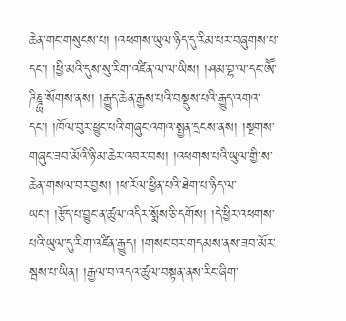ཆེན་གང་གསུངས་པ། །འཕགས་ཡུལ་ཉིད་དུ་རིམ་པར་བཞུགས་པ་དང་། །ཕྱི་མའི་དུས་སུ་རིག་འཛིན་ལ་ལ་ཡིས། །ཤམ་བྷ་ལ་དང་ཨཽ་ཌིཎྜྻ་སོགས་ནས། །རྒྱུད་ཆེན་རྒྱས་པའི་བསྡུས་པའི་རྒྱུད་འགའ་དང་། །ཁོལ་བུར་ཕྱུང་པའི་གཞུང་འགའ་སྤྱན་དྲངས་ནས། །སྔགས་གཞུང་ཟབ་མོའི་ཉི་མ་ཆེར་འབར་བས། །འཕགས་པའི་ཡུལ་གྱི་ས་ཆེན་གསལ་བར་བྱས། །ཕ་རོལ་ཕྱིན་པའི་ཐེག་པ་ཉིད་ལ་ཡང་། །རྩོད་པ་བྱུང་ན་ཚུལ་འདིར་སྨོས་ཅི་དགོས། །དེ་ཕྱིར་འཕགས་པའི་ཡུལ་དུ་རིག་འཛིན་རྒྱུད། །གསང་བར་གདམས་ནས་ཟབ་མོར་སྦས་པ་ཡིན། །རྒྱལ་བ་འདའ་ཚུལ་བསྟན་ནས་རིང་ཞིག་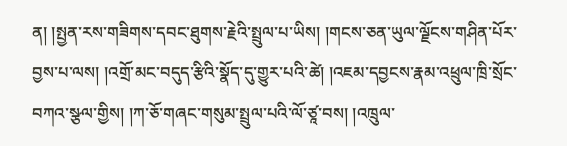ན། །སྤྱན་རས་གཟིགས་དབང་ཐུགས་རྗེའི་སྤྲུལ་པ་ཡིས། །གངས་ཅན་ཡུལ་ལྗོངས་གཤིན་པོར་བྱས་པ་ལས། །འགྲོ་མང་བདུད་རྩིའི་སྣོད་དུ་གྱུར་པའི་ཚེ། །འཇམ་དབྱངས་རྣམ་འཕྲུལ་ཁྲི་སྲོང་བཀའ་སྩལ་གྱིས། །ཀ་ཅོ་གཞང་གསུམ་སྤྲུལ་པའི་ལོ་ཙཱ་བས། །འཁྲུལ་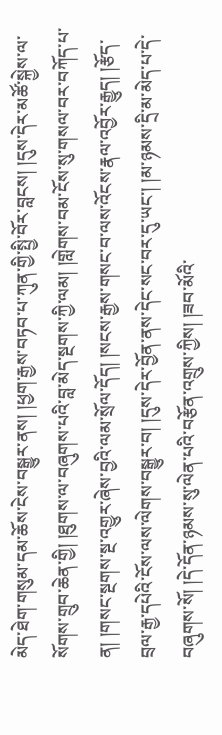མེད་ཐེག་གསུམ་དམ་ཆོས་ངེས་བསྒྱུར་ནས། །ཕྱག་རྒྱས་བཏབ་པ་ཀུན་གྱི་སྤྱི་བོར་བླངས། །དུས་དེར་མཚོ་སྐྱེས་ལ་སོགས་གྲུབ་ཆེན་གྱི། །ཐུགས་ལ་བཞུགས་པའི་བླ་མེད་སྔགས་ཀྱི་ལམ། །གླེགས་བམ་ངོས་སུ་གསལ་བར་བཀོད་པ་ན། །གསང་སྔགས་སྔ་འགྱུར་ཞེས་བྱའི་ལམ་སྲོལ་དོད། །སངས་རྒྱས་གསང་བ་ལས་འོངས་རྣལ་འབྱོར་རྒྱུད། །རྩོད་བྲལ་རྒྱ་དཔེའི་ངོས་ལས་ལེགས་བསྒྱུར་བ། །དུས་དེར་བྱོན་ནས་དེང་སང་བར་དུ་ཡང་། །མ་ཉམས་དྲི་མ་མེད་པ་དེ་བཞུགས་སོ། །དེ་དོན་ཉམས་སུ་ལེན་པའི་བརྩོན་འགྲུས་ཀྱིས། །ཟབ་མོའི་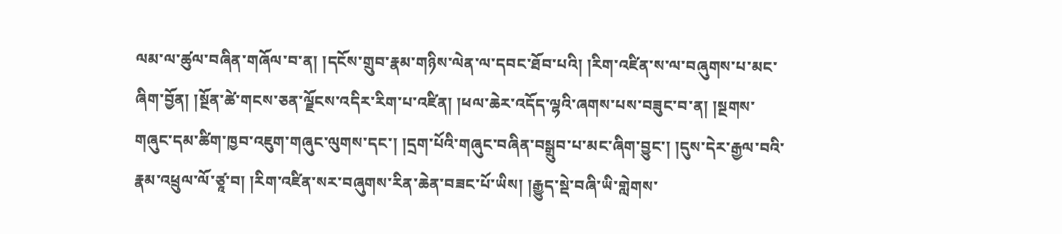ལམ་ལ་ཚུལ་བཞིན་གཞོལ་བ་ན། །དངོས་གྲུབ་རྣམ་གཉིས་ལེན་ལ་དབང་ཐོབ་པའི། །རིག་འཛིན་ས་ལ་བཞུགས་པ་མང་ཞིག་བྱོན། །སྔོན་ཚེ་གངས་ཅན་ལྗོངས་འདིར་རིག་པ་འཛིན། །ཕལ་ཆེར་འདོད་ལྷའི་ཞགས་པས་བཟུང་བ་ན། །སྔགས་གཞུང་དམ་ཚིག་ཁྱབ་འཇུག་གཞུང་ལུགས་དང་། །དྲག་པོའི་གཞུང་བཞིན་བསྒྲུབ་པ་མང་ཞིག་བྱུང་། །དུས་དེར་རྒྱལ་བའི་རྣམ་འཕྲུལ་ལོ་ཙཱ་བ། །རིག་འཛིན་སར་བཞུགས་རིན་ཆེན་བཟང་པོ་ཡིས། །རྒྱུད་སྡེ་བཞི་ཡི་གླེགས་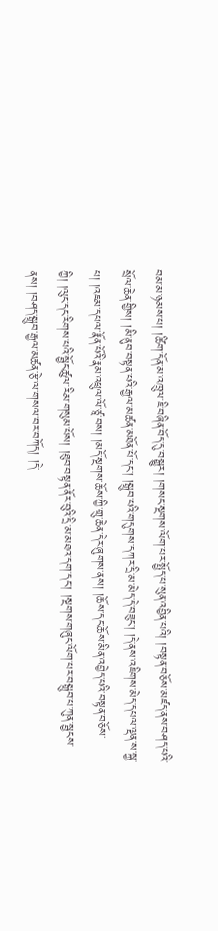བམ་མ་ཉམས་པ། །ཚིག་དོན་མ་འཁྲུལ་ཇི་བཞིན་བོད་དུ་བསྒྱུར། །གསང་སྔགས་ལོག་པར་སྤྱོད་པ་སུན་འབྱིན་པའི། །བསྟན་བཅོས་མཛད་ནས་བཤད་པའི་སྲོལ་ཆེན་གྱིས། །མི་ནུབ་བསྟན་པའི་རྒྱལ་མཚན་མཐོན་པོ་དང་། །སྒྲུབ་པའི་གདུགས་དཀར་དྲི་མ་མེད་དེ་བཟུང་། །དེ་ནས་འཇིགས་མེད་དཔལ་ལྡན་ས་སྐྱ་པ། །འཇམ་དཔལ་རྣོན་པོའི་རྣམ་འཕྲུལ་ལོ་ཙཱ་བས། །མདོ་སྔགས་ཆོས་ཀྱི་གྲུ་ཆེན་དེར་ཞུགས་ནས། །ཆོས་དང་ཆོས་མིན་འབྱེད་པའི་བསྟན་བཅོས་ཀྱི། །ལུང་དང་རིགས་པའི་སྦྱོང་ཚུལ་རིམ་གསུམ་པོས། །ཐུབ་བསྟན་ནོར་བུའི་དྲི་མ་མཐའ་དག་དང་། །སྔགས་གཞུང་ལོག་པར་བསྒྲུབ་པ་ཀུན་སྦྱངས་ནས། །བཤད་སྒྲུབ་རྒྱལ་མཚན་རྩེ་ལ་གསལ་བར་བཀོད། །དེ་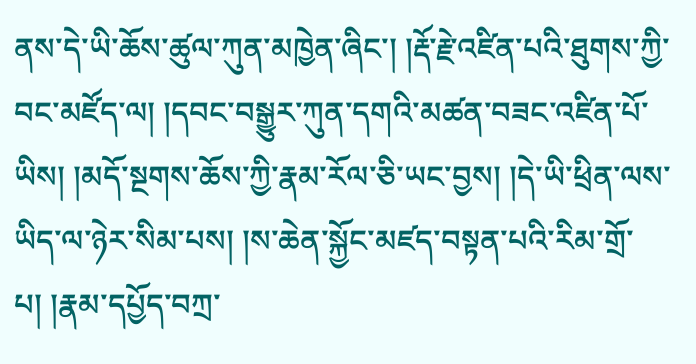ནས་དེ་ཡི་ཆོས་ཚུལ་ཀུན་མཁྱེན་ཞིང་། །རྡོ་རྗེ་འཛིན་པའི་ཐུགས་ཀྱི་བང་མཛོད་ལ། །དབང་བསྒྱུར་ཀུན་དགའི་མཚན་བཟང་འཛིན་པོ་ཡིས། །མདོ་སྔགས་ཆོས་ཀྱི་རྣམ་རོལ་ཅི་ཡང་བྱས། །དེ་ཡི་ཕྲིན་ལས་ཡིད་ལ་ཉེར་སིམ་པས། །ས་ཆེན་སྐྱོང་མཛད་བསྟན་པའི་རིམ་གྲོ་པ། །རྣམ་དཔྱོད་བཀྲ་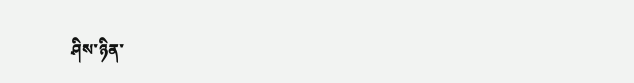ཤིས་ཉིན་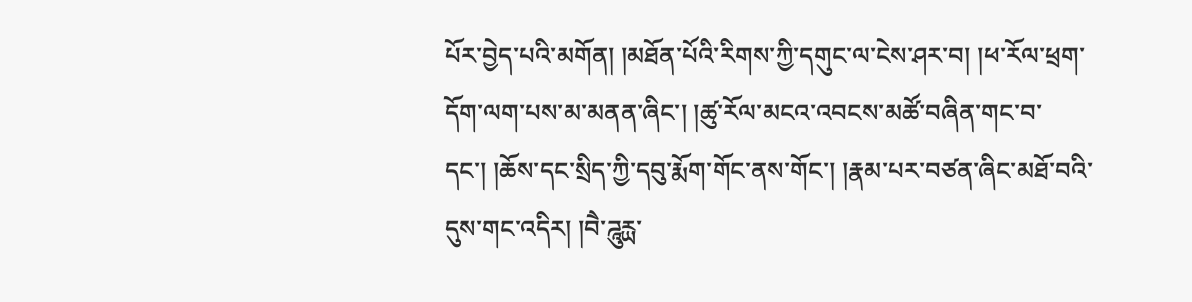པོར་བྱེད་པའི་མགོན། །མཐོན་པོའི་རིགས་ཀྱི་དགུང་ལ་ངེས་ཤར་བ། །ཕ་རོལ་ཕྲག་དོག་ལག་པས་མ་མནན་ཞིང་། །ཚུ་རོལ་མངའ་འབངས་མཚོ་བཞིན་གང་བ་དང་། །ཆོས་དང་སྲིད་ཀྱི་དབུ་རྨོག་གོང་ནས་གོང་། །རྣམ་པར་བཙན་ཞིང་མཐོ་བའི་དུས་གང་འདིར། །བཻ་ཌཱུརྻ་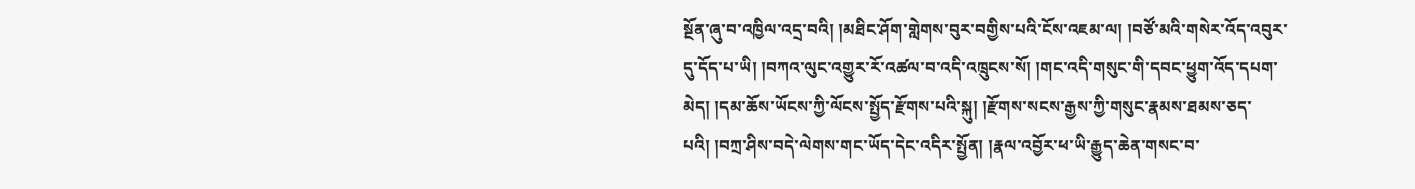སྔོན་ཞུ་བ་འཁྱིལ་འདྲ་བའི། །མཐིང་ཤོག་གླེགས་བུར་བགྱིས་པའི་ངོས་འཇམ་ལ། །བཙོ་མའི་གསེར་འོད་འབུར་དུ་དོད་པ་ཡི། །བཀའ་ལུང་འགྱུར་རོ་འཚལ་བ་འདི་འཁྲུངས་སོ། །གང་འདི་གསུང་གི་དབང་ཕྱུག་འོད་དཔག་མེད། །དམ་ཆོས་ཡོངས་ཀྱི་ལོངས་སྤྱོད་རྫོགས་པའི་སྐུ། །རྫོགས་སངས་རྒྱས་ཀྱི་གསུང་རྣམས་ཐམས་ཅད་པའི། །བཀྲ་ཤིས་བདེ་ལེགས་གང་ཡོད་དེང་འདིར་སྤྱོན། །རྣལ་འབྱོར་ཕ་ཡི་རྒྱུད་ཆེན་གསང་བ་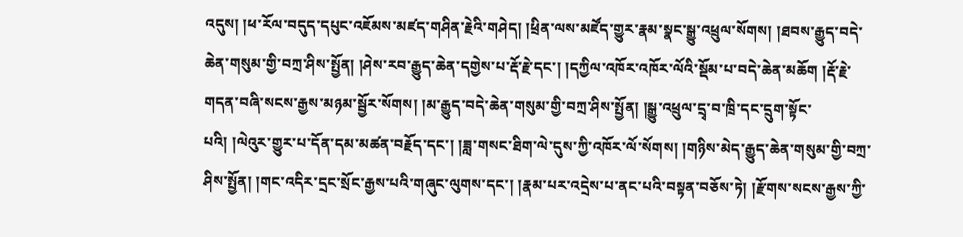འདུས། །ཕ་རོལ་བདུད་དཔུང་འཇོམས་མཛད་གཤིན་རྗེའི་གཤེད། །ཕྲིན་ལས་མཛོད་གྱུར་རྣམ་སྣང་སྒྱུ་འཕྲུལ་སོགས། །ཐབས་རྒྱུད་བདེ་ཆེན་གསུམ་གྱི་བཀྲ་ཤིས་སྤྱོན། །ཤེས་རབ་རྒྱུད་ཆེན་དགྱེས་པ་རྡོ་རྗེ་དང་། །དཀྱིལ་འཁོར་འཁོར་ལོའི་སྡོམ་པ་བདེ་ཆེན་མཆོག །རྡོ་རྗེ་གདན་བཞི་སངས་རྒྱས་མཉམ་སྦྱོར་སོགས། །མ་རྒྱུད་བདེ་ཆེན་གསུམ་གྱི་བཀྲ་ཤིས་སྤྱོན། །སྒྱུ་འཕྲུལ་དྲྭ་བ་ཁྲི་དང་དྲུག་སྟོང་པའི། །ལེའུར་གྱུར་པ་དོན་དམ་མཚན་བརྗོད་དང་། །ཟླ་གསང་ཐིག་ལེ་དུས་ཀྱི་འཁོར་ལོ་སོགས། །གཉིས་མེད་རྒྱུད་ཆེན་གསུམ་གྱི་བཀྲ་ཤིས་སྤྱོན། །གང་འདིར་དྲང་སྲོང་རྒྱས་པའི་གཞུང་ལུགས་དང་། །རྣམ་པར་འདྲེས་པ་ནང་པའི་བསྟན་བཅོས་ཏེ། །རྫོགས་སངས་རྒྱས་ཀྱི་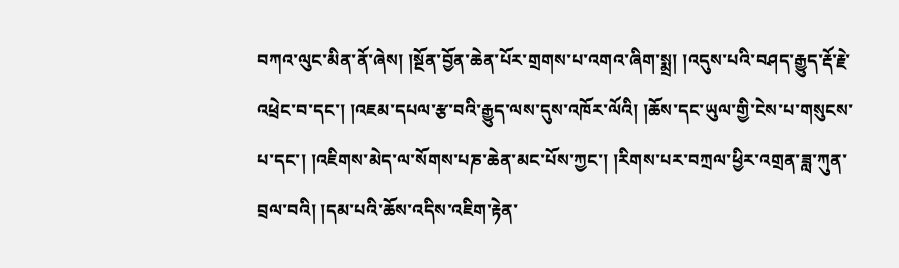བཀའ་ལུང་མིན་ནོ་ཞེས། །སྔོན་བྱོན་ཆེན་པོར་གྲགས་པ་འགའ་ཞིག་སྨྲ། །འདུས་པའི་བཤད་རྒྱུད་རྡོ་རྗེ་འཕྲེང་བ་དང་། །འཇམ་དཔལ་རྩ་བའི་རྒྱུད་ལས་དུས་འཁོར་ལོའི། །ཆོས་དང་ཡུལ་གྱི་ངེས་པ་གསུངས་པ་དང་། །འཇིགས་མེད་ལ་སོགས་པཎ་ཆེན་མང་པོས་ཀྱང་། །རིགས་པར་བཀྲལ་ཕྱིར་འགྲན་ཟླ་ཀུན་བྲལ་བའི། །དམ་པའི་ཆོས་འདིས་འཇིག་རྟེན་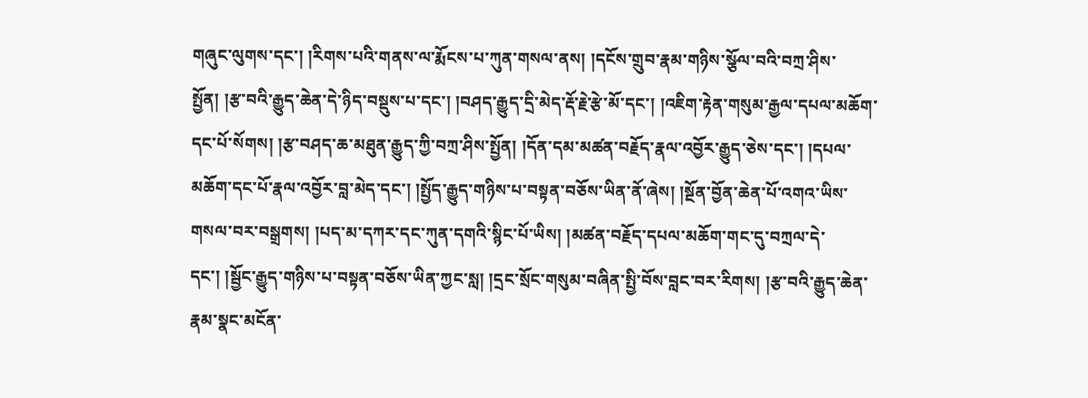གཞུང་ལུགས་དང་། །རིགས་པའི་གནས་ལ་རྨོངས་པ་ཀུན་གསལ་ནས། །དངོས་གྲུབ་རྣམ་གཉིས་སྩོལ་བའི་བཀྲ་ཤིས་སྤྱོན། །རྩ་བའི་རྒྱུད་ཆེན་དེ་ཉིད་བསྡུས་པ་དང་། །བཤད་རྒྱུད་དྲི་མེད་རྡོ་རྗེ་རྩེ་མོ་དང་། །འཇིག་རྟེན་གསུམ་རྒྱལ་དཔལ་མཆོག་དང་པོ་སོགས། །རྩ་བཤད་ཆ་མཐུན་རྒྱུད་ཀྱི་བཀྲ་ཤིས་སྤྱོན། །དོན་དམ་མཚན་བརྗོད་རྣལ་འབྱོར་རྒྱུད་ཅེས་དང་། །དཔལ་མཆོག་དང་པོ་རྣལ་འབྱོར་བླ་མེད་དང་། །སྤྱོད་རྒྱུད་གཉིས་པ་བསྟན་བཅོས་ཡིན་ནོ་ཞེས། །སྔོན་བྱོན་ཆེན་པོ་འགའ་ཡིས་གསལ་བར་བསྒྲགས། །པད་མ་དཀར་དང་ཀུན་དགའི་སྙིང་པོ་ཡིས། །མཚན་བརྗོད་དཔལ་མཆོག་གང་དུ་བཀྲལ་དེ་དང་། །སྦྱོང་རྒྱུད་གཉིས་པ་བསྟན་བཅོས་ཡིན་ཀྱང་སླ། །དྲང་སྲོང་གསུམ་བཞིན་སྤྱི་བོས་བླང་བར་རིགས། །རྩ་བའི་རྒྱུད་ཆེན་རྣམ་སྣང་མངོན་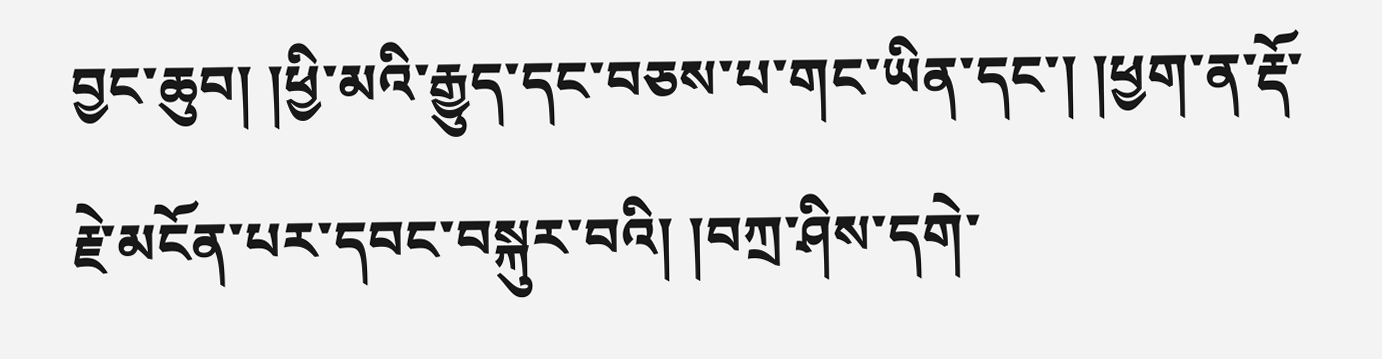བྱང་ཆུབ། །ཕྱི་མའི་རྒྱུད་དང་བཅས་པ་གང་ཡིན་དང་། །ཕྱག་ན་རྡོ་རྗེ་མངོན་པར་དབང་བསྐུར་བའི། །བཀྲ་ཤིས་དགེ་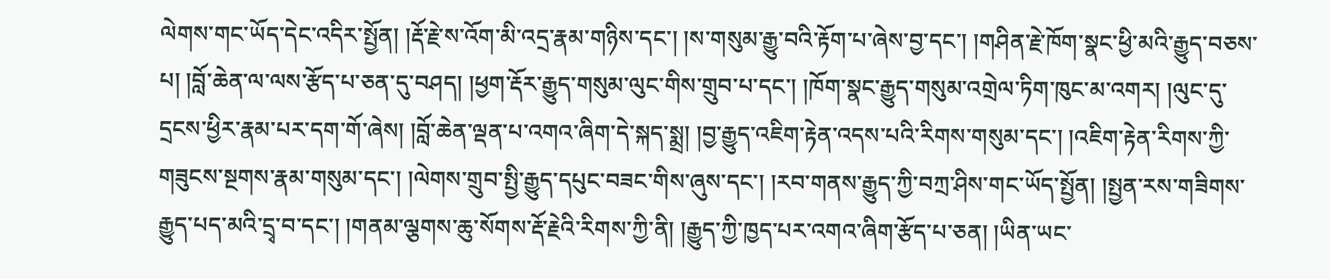ལེགས་གང་ཡོད་དེང་འདིར་སྤྱོན། །རྡོ་རྗེ་ས་འོག་མི་འདྲ་རྣམ་གཉིས་དང་། །ས་གསུམ་རྒྱུ་བའི་རྟོག་པ་ཞེས་བྱ་དང་། །གཤིན་རྗེ་ཁོག་སྣང་ཕྱི་མའི་རྒྱུད་བཅས་པ། །བློ་ཆེན་ལ་ལས་རྩོད་པ་ཅན་དུ་བཤད། །ཕྱག་རྡོར་རྒྱུད་གསུམ་ལུང་གིས་གྲུབ་པ་དང་། །ཁོག་སྣང་རྒྱུད་གསུམ་འགྲེལ་ཏིག་ཁུང་མ་འགར། །ལུང་དུ་དྲངས་ཕྱིར་རྣམ་པར་དག་གོ་ཞེས། །བློ་ཆེན་ལྡན་པ་འགའ་ཞིག་དེ་སྐད་སྨྲ། །བྱ་རྒྱུད་འཇིག་རྟེན་འདས་པའི་རིགས་གསུམ་དང་། །འཇིག་རྟེན་རིགས་ཀྱི་གཟུངས་སྔགས་རྣམ་གསུམ་དང་། །ལེགས་གྲུབ་སྤྱི་རྒྱུད་དཔུང་བཟང་གིས་ཞུས་དང་། །རབ་གནས་རྒྱུད་ཀྱི་བཀྲ་ཤིས་གང་ཡོད་སྤྱོན། །སྤྱན་རས་གཟིགས་རྒྱུད་པད་མའི་དྲྭ་བ་དང་། །གནམ་ལྕགས་ཆུ་སོགས་རྡོ་རྗེའི་རིགས་ཀྱི་ནི། །རྒྱུད་ཀྱི་ཁྱད་པར་འགའ་ཞིག་རྩོད་པ་ཅན། །ཡིན་ཡང་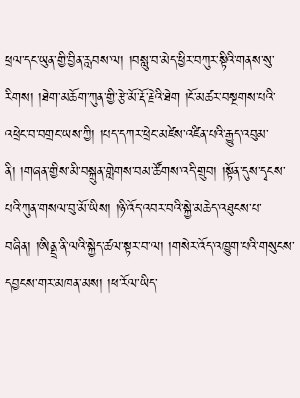ཕྲལ་དང་ཡུན་གྱི་བྱིན་རླབས་ལ། །བསླུ་བ་མེད་ཕྱིར་བཀུར་སྟིའི་གནས་སུ་རིགས། །ཐེག་མཆོག་ཀུན་གྱི་རྩེ་མོ་རྡོ་རྗེའི་ཐེག །ངོ་མཚར་བསྔགས་པའི་འཕྲེང་བ་བགྲང་ཡས་ཀྱི། །པད་དཀར་ཕྲེང་མཛེས་འཛིན་པའི་རྒྱུད་འབུམ་ནི། །གཞན་གྱིས་མི་བསྐྲུན་གླེགས་བམ་ཚོགས་འདི་གྲུབ། །སྟོན་དུས་དྭངས་པའི་ཀུན་གསལ་བུ་མོ་ཡིས། །ཉི་འོད་འབར་བའི་སྐྱེ་མཆེད་འཐུངས་པ་བཞིན། །ཨིནྡྲ་ནི་ལའི་སྐྱེད་ཚལ་སྟར་བ་ལ། །གསེར་འོད་འཁྱུག་པའི་གསུངས་དབྱངས་གར་མཁན་མས། །ཕ་རོལ་ཡིད་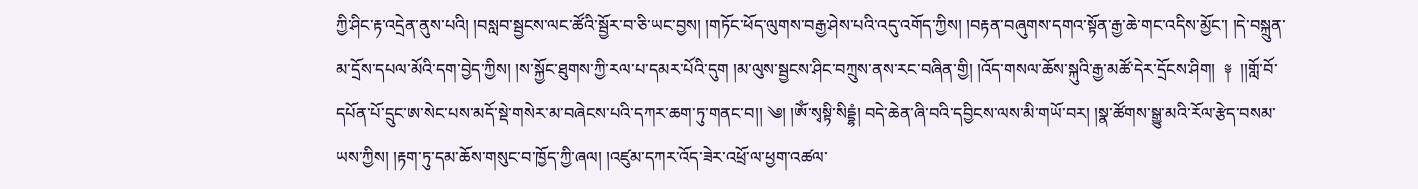ཀྱི་ཤིང་རྟ་འདྲེན་ནུས་པའི། །བསླབ་སྦྱངས་ལང་ཚོའི་སྦྱོར་བ་ཅི་ཡང་བྱས། །གཏོང་ཕོད་ལུགས་བརྒྱ་ཤེས་པའི་འདུ་འགོད་ཀྱིས། །བརྟན་བཞུགས་དགའ་སྟོན་རྒྱ་ཆེ་གང་འདིས་མྱོང་། །དེ་བསྐྲུན་མ་དྲོས་དཔལ་མོའི་དག་བྱེད་ཀྱིས། །ས་སྐྱོང་ཐུགས་ཀྱི་རལ་པ་དམར་པོའི་དུག །མ་ལུས་སྦྱངས་ཤིང་བཀྲུས་ནས་རང་བཞིན་གྱི། །འོད་གསལ་ཆོས་སྐུའི་རྒྱ་མཚོ་དེར་དྲོངས་ཤིག།  ༈  །།གློ་བོ་དཔོན་པོ་དྲུང་ཨ་སེང་པས་མདོ་སྡེ་གསེར་མ་བཞེངས་པའི་དཀར་ཆག་ཏུ་གནང་བ།། ༄། །ཨོཾ་སྭསྟི་སིདྡྷཾ། བདེ་ཆེན་ཞི་བའི་དབྱིངས་ལས་མི་གཡོ་བར། །སྣ་ཚོགས་སྒྱུ་མའི་རོལ་རྩེད་བསམ་ཡས་ཀྱིས། །རྟག་ཏུ་དམ་ཆོས་གསུང་བ་ཁྱོད་ཀྱི་ཞལ། །འཛུམ་དཀར་འོད་ཟེར་འཕྲོ་ལ་ཕྱག་འཚལ་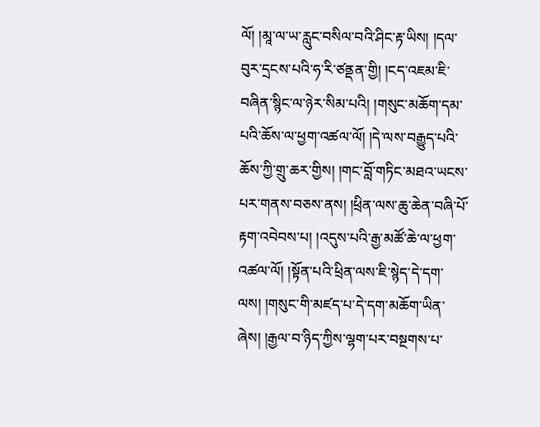ལོ། །མཱ་ལ་ཡ་རླུང་བསིལ་བའི་ཤིང་རྟ་ཡིས། །དལ་བུར་དྲངས་པའི་ཧ་རི་ཙནྡན་གྱི། །ངད་འཇམ་ཇི་བཞིན་སྙིང་ལ་ཉེར་སིམ་པའི། །གསུང་མཆོག་དམ་པའི་ཆོས་ལ་ཕྱག་འཚལ་ལོ། །དེ་ལས་བརྒྱུད་པའི་ཆོས་ཀྱི་གྲུ་ཆར་གྱིས། །གང་བློ་གཏིང་མཐའ་ཡངས་པར་གནས་བཅས་ནས། །ཕྲིན་ལས་ཆུ་ཆེན་བཞི་པོ་རྟག་འབེབས་པ། །འདུས་པའི་རྒྱ་མཚོ་ཆེ་ལ་ཕྱག་འཚལ་ལོ། །སྟོན་པའི་ཕྲིན་ལས་ཇི་སྙེད་དེ་དག་ལས། །གསུང་གི་མཛད་པ་དེ་དག་མཆོག་ཡིན་ཞེས། །རྒྱལ་བ་ཉིད་ཀྱིས་ལྷག་པར་བསྔགས་པ་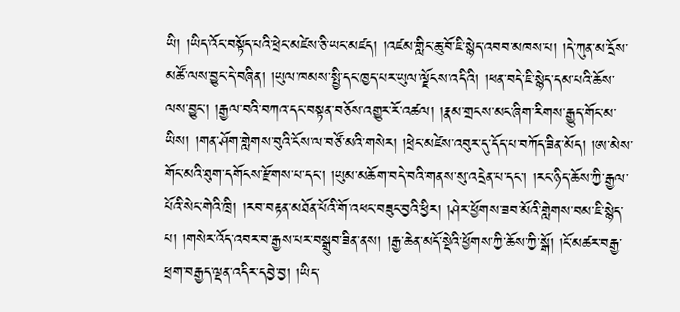ཡི། །ཡིད་འོང་བསྟོད་པའི་ཕྲེང་མཛེས་ཅི་ཡང་མཛད། །འཛམ་གླིང་ཆུ་བོ་ཇི་སྙེད་འབབ་མཁས་པ། །དེ་ཀུན་མ་དྲོས་མཚོ་ལས་བྱུང་དེ་བཞིན། །ཡུལ་ཁམས་སྤྱི་དང་ཁྱད་པར་ཡུལ་ལྗོངས་འདིའི། །ཕན་བདེ་ཇི་སྙེད་དམ་པའི་ཆོས་ལས་བྱུང་། །རྒྱལ་བའི་བཀའ་དང་བསྟན་བཅོས་འགྱུར་རོ་འཚལ། །རྣམ་གྲངས་མང་ཞིག་རིགས་རྒྱུད་གོང་མ་ཡིས། །གན་ཤོག་གླེགས་བུའི་ངོས་ལ་བཙོ་མའི་གསེར། །ཕྲེང་མཛེས་འབུར་དུ་དོད་པ་བཀོད་ཟིན་མོད། །ཨ་མེས་གོང་མའི་ཐུག་དགོངས་རྫོགས་པ་དང་། །ཡུམ་མཆོག་བདེ་བའི་གནས་སུ་འདྲེན་པ་དང་། །རང་ཉིད་ཆོས་ཀྱི་རྒྱལ་པོའི་སེང་གེའི་ཁྲི། །རབ་བརྟན་མཐོན་པོའི་གོ་འཕང་བཟུང་བྱའི་ཕྱིར། །ཤེར་ཕྱོགས་ཟབ་མོའི་གླེགས་བམ་ཇི་སྙེད་པ། །གསེར་འོད་འབར་བ་རྒྱས་པར་བསྒྲུབ་ཟིན་ནས། །རྒྱ་ཆེན་མདོ་སྡེའི་ཕྱོགས་ཀྱི་ཆོས་ཀྱི་སྒོ། །ངོ་མཚར་བརྒྱ་ཕྲག་བརྒྱད་ལྡན་འདིར་དབྱེ་བྱ། །ཡིད་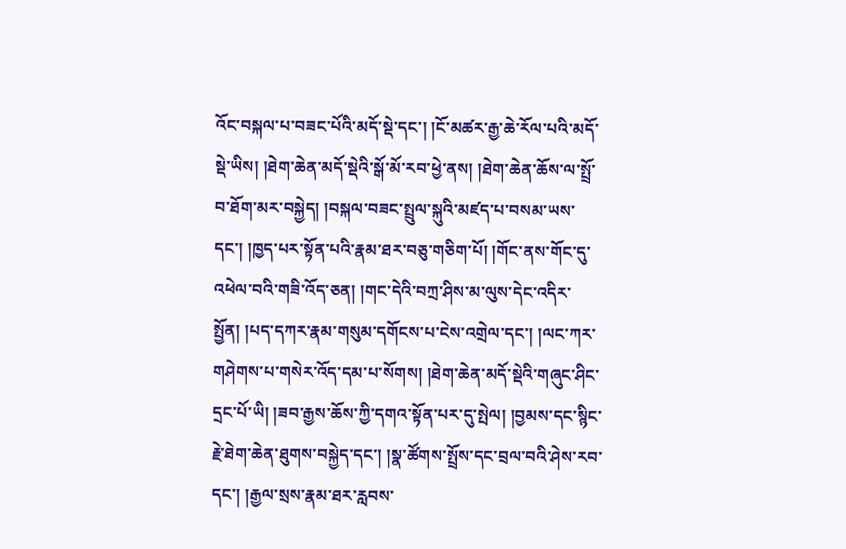འོང་བསྐལ་པ་བཟང་པོའི་མདོ་སྡེ་དང་། །ངོ་མཚར་རྒྱ་ཆེ་རོལ་པའི་མདོ་སྡེ་ཡིས། །ཐེག་ཆེན་མདོ་སྡེའི་སྒོ་མོ་རབ་ཕྱེ་ནས། །ཐེག་ཆེན་ཆོས་ལ་སྤྲོ་བ་ཐོག་མར་བསྐྱེད། །བསྐལ་བཟང་སྤྲུལ་སྐུའི་མཛད་པ་བསམ་ཡས་དང་། །ཁྱད་པར་སྟོན་པའི་རྣམ་ཐར་བཅུ་གཅིག་པོ། །གོང་ནས་གོང་དུ་འཕེལ་བའི་གཟི་འོད་ཅན། །གང་དེའི་བཀྲ་ཤིས་མ་ལུས་དེང་འདིར་སྤྱོན། །པད་དཀར་རྣམ་གསུམ་དགོངས་པ་ངེས་འགྲེལ་དང་། །ལང་ཀར་གཤེགས་པ་གསེར་འོད་དམ་པ་སོགས། །ཐེག་ཆེན་མདོ་སྡེའི་གཞུང་ཤིང་དྲང་པོ་ཡི། །ཟབ་རྒྱས་ཆོས་ཀྱི་དགའ་སྟོན་པར་དུ་སྤེལ། །བྱམས་དང་སྙིང་རྗེ་ཐེག་ཆེན་ཐུགས་བསྐྱེད་དང་། །སྣ་ཚོགས་སྤྲོས་དང་བྲལ་བའི་ཤེས་རབ་དང་། །རྒྱལ་སྲས་རྣམ་ཐར་རླབས་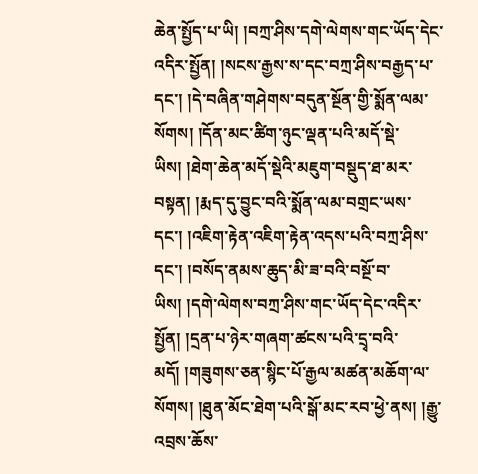ཆེན་སྤྱོད་པ་ཡི། །བཀྲ་ཤིས་དགེ་ལེགས་གང་ཡོད་དེང་འདིར་སྤྱོན། །སངས་རྒྱས་ས་དང་བཀྲ་ཤིས་བརྒྱད་པ་དང་། །དེ་བཞིན་གཤེགས་བདུན་སྔོན་གྱི་སྨོན་ལམ་སོགས། །དོན་མང་ཚིག་ཉུང་ལྡན་པའི་མདོ་སྡེ་ཡིས། །ཐེག་ཆེན་མདོ་སྡེའི་མཇུག་བསྡུད་ཐ་མར་བསྟན། །རྨད་དུ་བྱུང་བའི་སྨོན་ལམ་བགྲང་ཡས་དང་། །འཇིག་རྟེན་འཇིག་རྟེན་འདས་པའི་བཀྲ་ཤིས་དང་། །བསོད་ནམས་ཆུད་མི་ཟ་བའི་བསྔོ་བ་ཡིས། །དགེ་ལེགས་བཀྲ་ཤིས་གང་ཡོད་དེང་འདིར་སྤྱོན། །དྲན་པ་ཉེར་གཞག་ཚངས་པའི་དྲྭ་བའི་མདོ། །གཟུགས་ཅན་སྙིང་པོ་རྒྱལ་མཚན་མཆོག་ལ་སོགས། །ཐུན་མོང་ཐེག་པའི་སྒོ་མང་རབ་ཕྱེ་ནས། །རྒྱུ་འབྲས་ཆོས་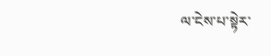ལ་ངེས་པ་སྟེར་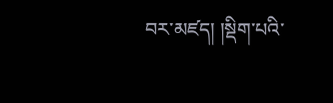བར་མཛད། །སྡིག་པའི་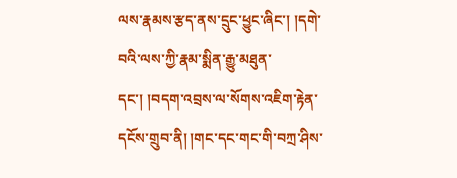ལས་རྣམས་རྩད་ནས་དྲུང་ཕྱུང་ཞིང་། །དགེ་བའི་ལས་ཀྱི་རྣམ་སྨིན་རྒྱུ་མཐུན་དང་། །བདག་འབྲས་ལ་སོགས་འཇིག་རྟེན་དངོས་གྲུབ་ནི། །གང་དང་གང་གི་བཀྲ་ཤིས་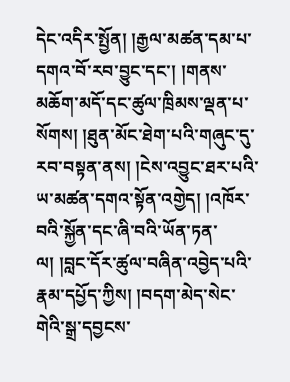དེང་འདིར་སྤྱོན། །རྒྱལ་མཚན་དམ་པ་དགའ་བོ་རབ་བྱུང་དང་། །གནས་མཆོག་མདོ་དང་ཚུལ་ཁྲིམས་ལྡན་པ་སོགས། །ཐུན་མོང་ཐེག་པའི་གཞུང་དུ་རབ་བསྟན་ནས། །ངེས་འབྱུང་ཐར་པའི་ཡ་མཚན་དགའ་སྟོན་འགྱེད། །འཁོར་བའི་སྐྱོན་དང་ཞི་བའི་ཡོན་ཏན་ལ། །བླང་དོར་ཚུལ་བཞིན་འབྱེད་པའི་རྣམ་དཔྱོད་ཀྱིས། །བདག་མེད་སེང་གེའི་སྒྲ་དབྱངས་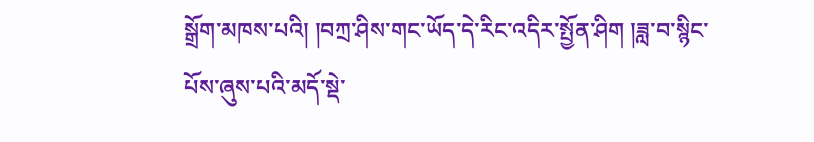སྒྲོག་མཁས་པའི། །བཀྲ་ཤིས་གང་ཡོད་དེ་རིང་འདིར་སྤྱོན་ཤིག །ཟླ་བ་སྙིང་པོས་ཞུས་པའི་མདོ་སྡེ་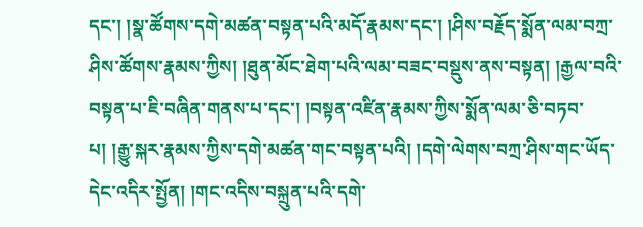དང་། །སྣ་ཚོགས་དགེ་མཚན་བསྟན་པའི་མདོ་རྣམས་དང་། །ཤིས་བརྗོད་སྨོན་ལམ་བཀྲ་ཤིས་ཚོགས་རྣམས་ཀྱིས། །ཐུན་མོང་ཐེག་པའི་ལམ་བཟང་བསྡུས་ནས་བསྟན། །རྒྱལ་བའི་བསྟན་པ་ཇི་བཞིན་གནས་པ་དང་། །བསྟན་འཛིན་རྣམས་ཀྱིས་སྨོན་ལམ་ཅི་བཏབ་པ། །རྒྱུ་སྐར་རྣམས་ཀྱིས་དགེ་མཚན་གང་བསྟན་པའི། །དགེ་ལེགས་བཀྲ་ཤིས་གང་ཡོད་དེང་འདིར་སྤྱོན། །གང་འདིས་བསྐྲུན་པའི་དགེ་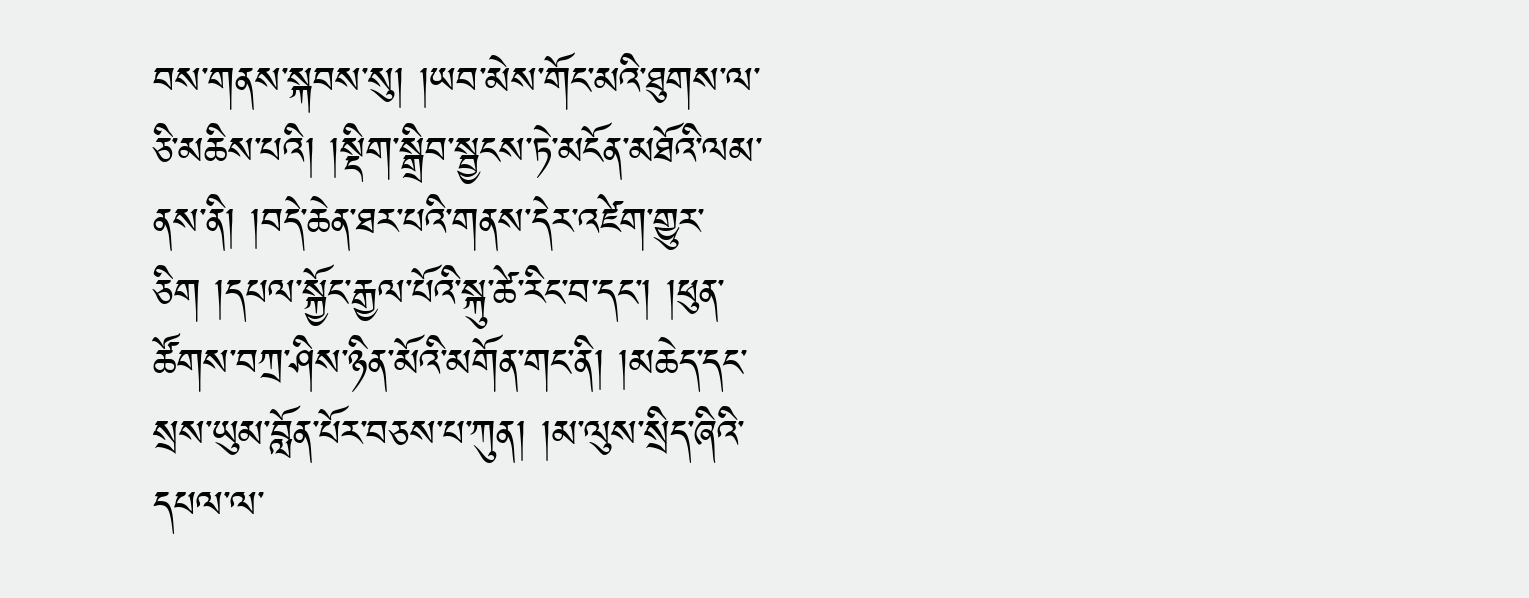བས་གནས་སྐབས་སུ། །ཡབ་མེས་གོང་མའི་ཐུགས་ལ་ཅི་མཆིས་པའི། །སྡིག་སྒྲིབ་སྦྱངས་ཏེ་མངོན་མཐོའི་ལམ་ནས་ནི། །བདེ་ཆེན་ཐར་པའི་གནས་དེར་འཛེག་གྱུར་ཅིག །དཔལ་སྐྱོང་རྒྱལ་པོའི་སྐུ་ཚེ་རིང་བ་དང་། །ཕུན་ཚོགས་བཀྲ་ཤིས་ཉིན་མོའི་མགོན་གང་ནི། །མཆེད་དང་སྲས་ཡུམ་བློན་པོར་བཅས་པ་ཀུན། །མ་ལུས་སྲིད་ཞིའི་དཔལ་ལ་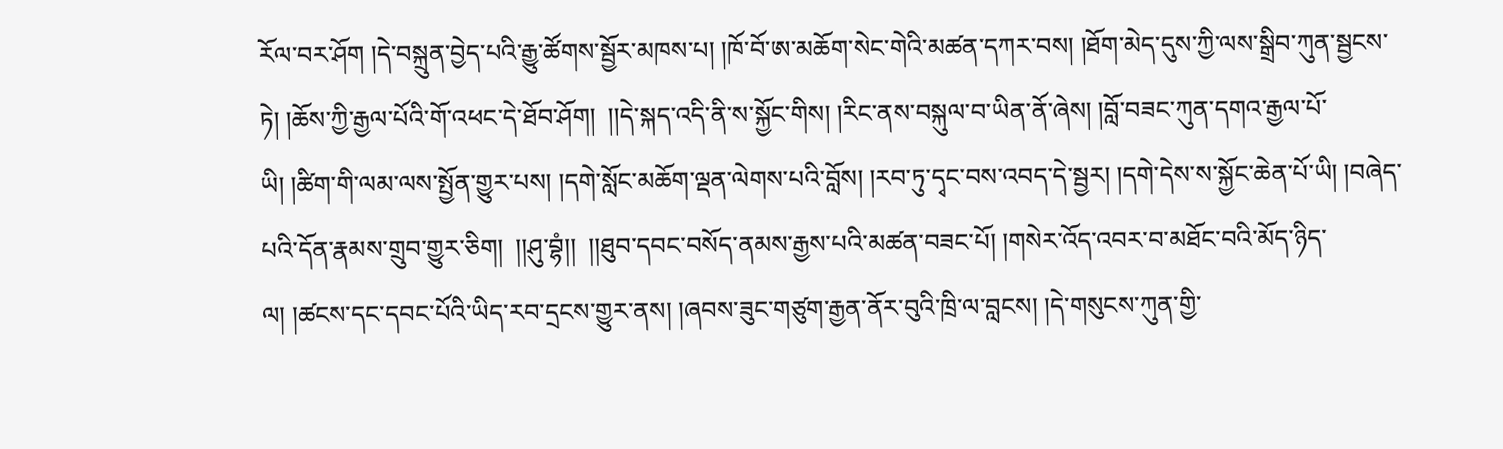རོལ་བར་ཤོག །དེ་བསྐྲུན་བྱེད་པའི་རྒྱུ་ཚོགས་སྦྱོར་མཁས་པ། །ཁོ་བོ་ཨ་མཆོག་སེང་གེའི་མཚན་དཀར་བས། །ཐོག་མེད་དུས་ཀྱི་ལས་སྒྲིབ་ཀུན་སྦྱངས་ཏེ། །ཆོས་ཀྱི་རྒྱལ་པོའི་གོ་འཕང་དེ་ཐོབ་ཤོག།  །།དེ་སྐད་འདི་ནི་ས་སྐྱོང་གིས། །རིང་ནས་བསྐུལ་བ་ཡིན་ནོ་ཞེས། །བློ་བཟང་ཀུན་དགའ་རྒྱལ་པོ་ཡི། །ཚིག་གི་ལམ་ལས་སྤྱོན་གྱུར་པས། །དགེ་སློང་མཆོག་ལྡན་ལེགས་པའི་བློས། །རབ་ཏུ་དྭང་བས་འབད་དེ་སྦྱར། །དགེ་དེས་ས་སྐྱོང་ཆེན་པོ་ཡི། །བཞེད་པའི་དོན་རྣམས་གྲུབ་གྱུར་ཅིག།  །།ཤུ་བྷཾ།།  །།ཐུབ་དབང་བསོད་ནམས་རྒྱས་པའི་མཚན་བཟང་པོ། །གསེར་འོད་འབར་བ་མཐོང་བའི་མོད་ཉིད་ལ། །ཚངས་དང་དབང་པོའི་ཡིད་རབ་དྲངས་གྱུར་ནས། །ཞབས་ཟུང་གཙུག་རྒྱན་ནོར་བུའི་ཁྲི་ལ་བླངས། །དེ་གསུངས་ཀུན་གྱི་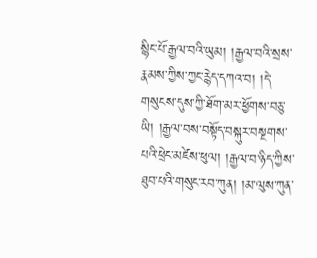སྙིང་པོ་རྒྱལ་བའི་ཡུམ། །རྒྱལ་བའི་སྲས་རྣམས་ཀྱིས་ཀྱང་རྙེད་དཀའ་བ། །དེ་གསུངས་དུས་ཀྱི་ཐོག་མར་ཕྱོགས་བཅུ་ཡི། །རྒྱལ་བས་བསྟོད་བསྐུར་བསྔགས་པའི་ཕྲེང་མཛེས་ཕུལ། །རྒྱལ་བ་ཉིད་ཀྱིས་ཐུབ་པའི་གསུང་རབ་ཀུན། །མ་ལུས་ཀུན་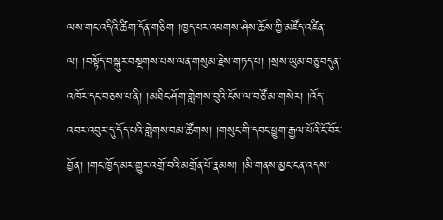ལས་གང་འདིའི་ཚིག་དོན་གཅིག །ཁྱད་པར་འཕགས་ཤེས་ཆོས་ཀྱི་མཛོད་འཛིན་ལ། །བསྟོད་བསྐུར་བསྔགས་པས་ལན་གསུམ་རྗེས་གཏད་པ། །སྲས་ཡུམ་བཅུ་བདུན་འཁོར་དང་བཅས་པ་ནི། །མཐིང་ཤོག་གླེགས་བུའི་ངོས་ལ་བཙོ་མ་གསེར། །འོད་འབར་འབུར་དུ་དོད་པའི་གླེགས་བམ་ཚོགས། །གསུང་གི་དབང་ཕྱུག་རྒྱལ་པོའི་ངོ་བོར་བྱོན། །གང་ཁྱོད་མར་གྱུར་འགྲོ་བའི་མགྲོན་པོ་རྣམས། །མི་གནས་མྱང་ངན་འདས་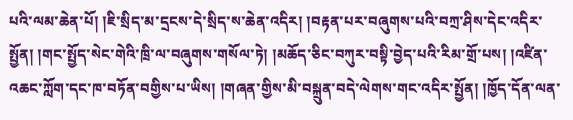པའི་ལམ་ཆེན་པོ། །ཇི་སྲིད་མ་དྲངས་དེ་སྲིད་ས་ཆེན་འདིར། །བརྟན་པར་བཞུགས་པའི་བཀྲ་ཤིས་དེང་འདིར་སྤྱོན། །གང་སྤྱོད་སེང་གེའི་ཁྲི་ལ་བཞུགས་གསོལ་ཏེ། །མཆོད་ཅིང་བཀུར་བསྟི་བྱེད་པའི་རིམ་གྲོ་པས། །འཛིན་འཆང་ཀློག་དང་ཁ་བཏོན་བགྱིས་པ་ཡིས། །གཞན་གྱིས་མི་བསྐྲུན་བདེ་ལེགས་གང་འདིར་སྤྱོན། །ཁྱོད་དོན་ལན་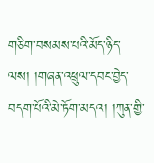གཅིག་བསམས་པའི་མོད་ཉིད་ལས། །གཞན་འཕྲུལ་དབང་བྱེད་བདག་པོའི་མེ་ཏོག་མདའ། །ཀུན་གྱི་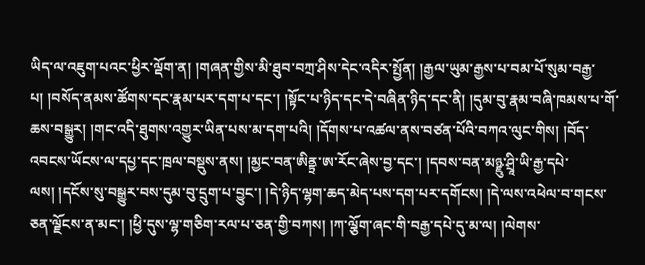ཡིད་ལ་འཇུག་པའང་ཕྱིར་ལྡོག་ན། །གཞན་གྱིས་མི་ཐུབ་བཀྲ་ཤིས་དེང་འདིར་སྤྱོན། །རྒྱལ་ཡུམ་རྒྱས་པ་བམ་པོ་སུམ་བརྒྱ་པ། །བསོད་ནམས་ཚོགས་དང་རྣམ་པར་དག་པ་དང་། །སྟོང་པ་ཉིད་དང་དེ་བཞིན་ཉིད་དང་ནི། །དུམ་བུ་རྣམ་བཞི་ཁམས་པ་གོ་ཆས་བསྒྱུར། །གང་འདི་ཐུགས་འགྱུར་ཡིན་པས་མ་དག་པའི། །དོགས་པ་འཚལ་ནས་བཙན་པོའི་བཀའ་ལུང་གིས། །བོད་འབངས་ཡོངས་ལ་དཔྱ་དང་ཁྲལ་བསྡུས་ནས། །མྱང་བན་ཨིནྟྲ་ཨ་རོང་ཞེས་བྱ་དང་། །དབས་བན་མཉྫུ་ཤྲཱི་ཡི་རྒྱ་དཔེ་ལས། །དངོས་སུ་བསྒྱུར་བས་དུམ་བུ་དྲུག་པ་བྱུང་། །དེ་ཉིད་ལྷག་ཆད་མེད་པས་དག་པར་དགོངས། །དེ་ལས་འཕེལ་བ་གངས་ཅན་ལྗོངས་ན་མང་། །ཕྱི་དུས་ལྷ་གཅིག་རལ་པ་ཅན་གྱི་བཀས། །ཀ་ལྕོག་ཞང་གི་བརྒྱ་དཔེ་དུ་མ་ལ། །ལེགས་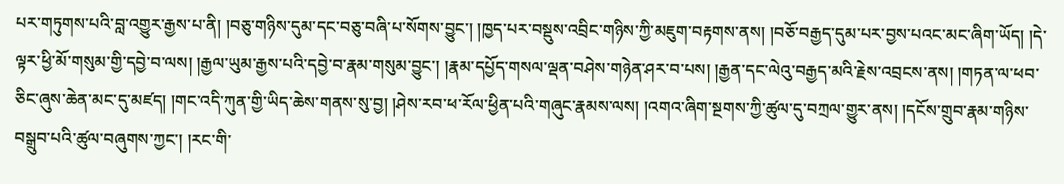པར་གཏུགས་པའི་བླ་འགྱུར་རྒྱས་པ་ནི། །བཅུ་གཉིས་དུམ་དང་བཅུ་བཞི་པ་སོགས་བྱུང་། །ཁྱད་པར་བསྡུས་འབྲིང་གཉིས་ཀྱི་མཇུག་བརྟགས་ནས། །བཅོ་བརྒྱད་དུམ་པར་བྱས་པའང་མང་ཞིག་ཡོད། །དེ་ལྟར་ཕྱི་མོ་གསུམ་གྱི་དབྱེ་བ་ལས། །རྒྱལ་ཡུམ་རྒྱས་པའི་དབྱེ་བ་རྣམ་གསུམ་བྱུང་། །རྣམ་དཔྱོད་གསལ་ལྡན་བཤེས་གཉེན་ཤར་བ་པས། །རྒྱན་དང་ལེའུ་བརྒྱད་མའི་རྗེས་འབྲངས་ནས། །གཏན་ལ་ཕབ་ཅིང་ཞུས་ཆེན་མང་དུ་མཛད། །གང་འདི་ཀུན་གྱི་ཡིད་ཆེས་གནས་སུ་བྱ། །ཤེས་རབ་ཕ་རོལ་ཕྱིན་པའི་གཞུང་རྣམས་ལས། །འགའ་ཞིག་སྔགས་ཀྱི་ཚུལ་དུ་བཀྲལ་གྱུར་ནས། །དངོས་གྲུབ་རྣམ་གཉིས་བསྒྲུབ་པའི་ཚུལ་བཞུགས་ཀྱང་། །རང་གི་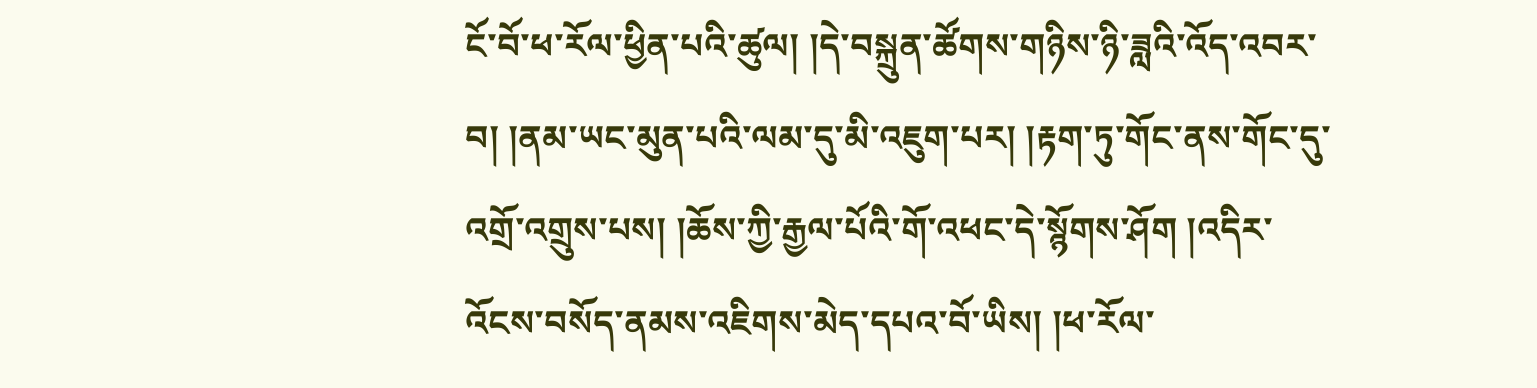ངོ་བོ་ཕ་རོལ་ཕྱིན་པའི་ཚུལ། །དེ་བསྐྲུན་ཚོགས་གཉིས་ཉི་ཟླའི་འོད་འབར་བ། །ནམ་ཡང་མུན་པའི་ལམ་དུ་མི་འཇུག་པར། །རྟག་ཏུ་གོང་ནས་གོང་དུ་འགྲོ་འགྲུས་པས། །ཆོས་ཀྱི་རྒྱལ་པོའི་གོ་འཕང་དེ་སྙོགས་ཤོག །འདིར་འོངས་བསོད་ནམས་འཇིགས་མེད་དཔའ་བོ་ཡིས། །ཕ་རོལ་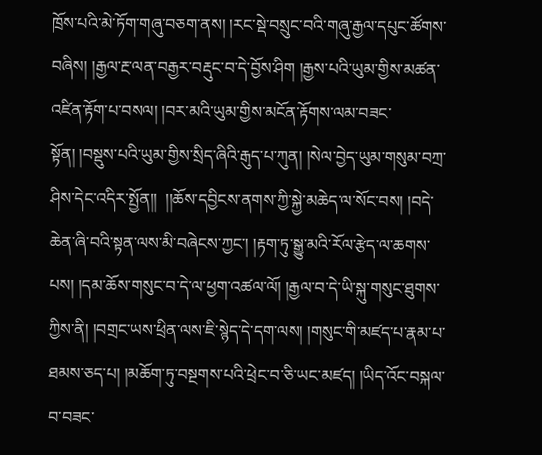ཁྲོས་པའི་མེ་ཏོག་གཞུ་བཅག་ནས། །རང་སྡེ་བསྲུང་བའི་གཞུ་རྒྱལ་དཔུང་ཚོགས་བཞིས། །རྒྱལ་རྔ་ལན་བརྒྱར་བརྡུང་བ་དེ་བྱོས་ཤིག །རྒྱས་པའི་ཡུམ་གྱིས་མཚན་འཛིན་རྟོག་པ་བསལ། །བར་མའི་ཡུམ་གྱིས་མངོན་རྟོགས་ལམ་བཟང་སྟོན། །བསྡུས་པའི་ཡུམ་གྱིས་སྲིད་ཞིའི་རྒུད་པ་ཀུན། །སེལ་བྱེད་ཡུམ་གསུམ་བཀྲ་ཤིས་དེང་འདིར་སྤྱོན།།  །།ཆོས་དབྱིངས་ནགས་ཀྱི་སྐྱེ་མཆེད་ལ་སོང་བས། །བདེ་ཆེན་ཞི་བའི་སྟན་ལས་མི་བཞེངས་ཀྱང་། །རྟག་ཏུ་སྒྱུ་མའི་རོལ་རྩེད་ལ་ཆགས་པས། །དམ་ཆོས་གསུང་བ་དེ་ལ་ཕྱག་འཚལ་ལོ། །རྒྱལ་བ་དེ་ཡི་སྐུ་གསུང་ཐུགས་ཀྱིས་ནི། །བགྲང་ཡས་ཕྲིན་ལས་ཇི་སྙེད་དེ་དག་ལས། །གསུང་གི་མཛད་པ་རྣམ་པ་ཐམས་ཅད་པ། །མཆོག་ཏུ་བསྔགས་པའི་ཕྲེང་བ་ཅི་ཡང་མཛད། །ཡིད་འོང་བསྐལ་བ་བཟང་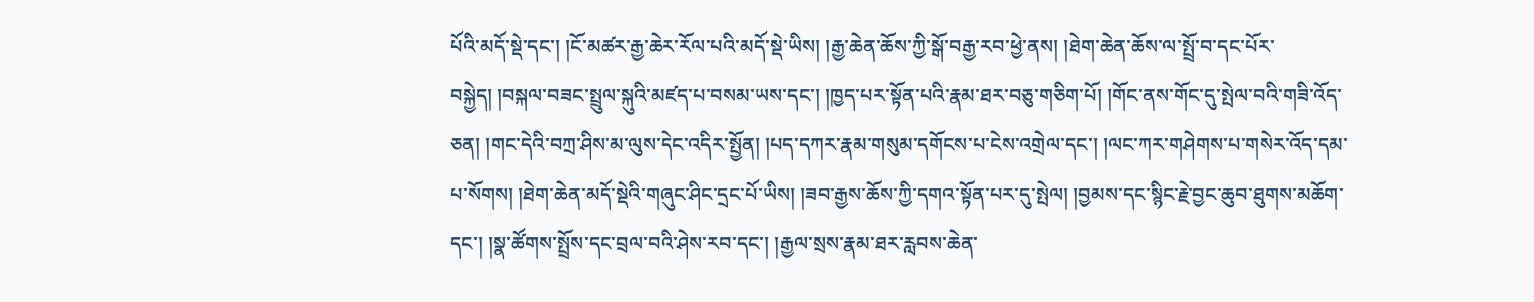པོའི་མདོ་སྡེ་དང་། །ངོ་མཚར་རྒྱ་ཆེར་རོལ་པའི་མདོ་སྡེ་ཡིས། །རྒྱ་ཆེན་ཆོས་ཀྱི་སྒོ་བརྒྱ་རབ་ཕྱེ་ནས། །ཐེག་ཆེན་ཆོས་ལ་སྤྲོ་བ་དང་པོར་བསྐྱེད། །བསྐལ་བཟང་སྤྲུལ་སྐུའི་མཛད་པ་བསམ་ཡས་དང་། །ཁྱད་པར་སྟོན་པའི་རྣམ་ཐར་བཅུ་གཅིག་པོ། །གོང་ནས་གོང་དུ་སྤེལ་བའི་གཟི་འོད་ཅན། །གང་དེའི་བཀྲ་ཤིས་མ་ལུས་དེང་འདིར་སྤྱོན། །པད་དཀར་རྣམ་གསུམ་དགོངས་པ་ངེས་འགྲེལ་དང་། །ལང་ཀར་གཤེགས་པ་གསེར་འོད་དམ་པ་སོགས། །ཐེག་ཆེན་མདོ་སྡེའི་གཞུང་ཤིང་དྲང་པོ་ཡིས། །ཟབ་རྒྱས་ཆོས་ཀྱི་དགའ་སྟོན་པར་དུ་སྤེལ། །བྱམས་དང་སྙིང་རྗེ་བྱང་ཆུབ་ཐུགས་མཆོག་དང་། །སྣ་ཚོགས་སྤྲོས་དང་བྲལ་བའི་ཤེས་རབ་དང་། །རྒྱལ་སྲས་རྣམ་ཐར་རླབས་ཆེན་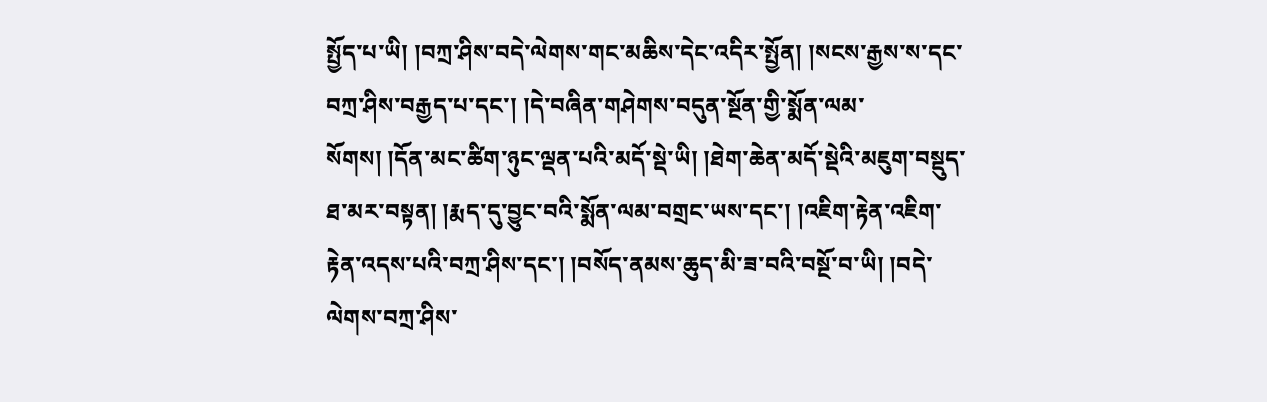སྤྱོད་པ་ཡི། །བཀྲ་ཤིས་བདེ་ལེགས་གང་མཆིས་དེང་འདིར་སྤྱོན། །སངས་རྒྱས་ས་དང་བཀྲ་ཤིས་བརྒྱད་པ་དང་། །དེ་བཞིན་གཤེགས་བདུན་སྔོན་གྱི་སྨོན་ལམ་སོགས། །དོན་མང་ཚིག་ཉུང་ལྡན་པའི་མདོ་སྡེ་ཡི། །ཐེག་ཆེན་མདོ་སྡེའི་མཇུག་བསྡུད་ཐ་མར་བསྟན། །རྨད་དུ་བྱུང་བའི་སྨོན་ལམ་བགྲང་ཡས་དང་། །འཇིག་རྟེན་འཇིག་རྟེན་འདས་པའི་བཀྲ་ཤིས་དང་། །བསོད་ནམས་ཆུད་མི་ཟ་བའི་བསྔོ་བ་ཡི། །བདེ་ལེགས་བཀྲ་ཤིས་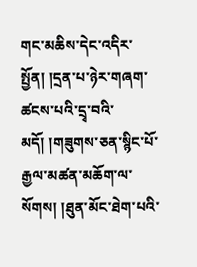གང་མཆིས་དེང་འདིར་སྤྱོན། །དྲན་པ་ཉེར་གཞག་ཚངས་པའི་དྲྭ་བའི་མདོ། །གཟུགས་ཅན་སྙིང་པོ་རྒྱལ་མཚན་མཆོག་ལ་སོགས། །ཐུན་མོང་ཐེག་པའི་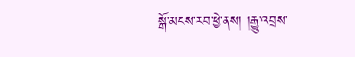སྒོ་མངས་རབ་ཕྱེ་ནས། །རྒྱུ་འབྲས་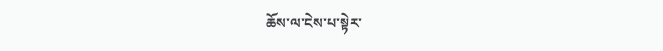ཆོས་ལ་ངེས་པ་སྟེར་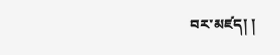བར་མཛད། །